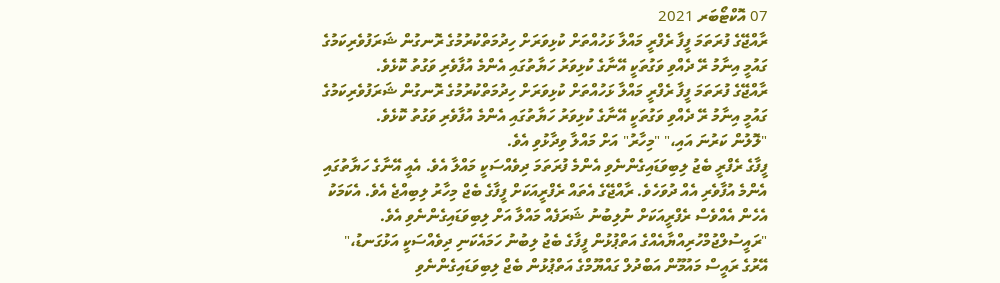07 އޮކްޓޯބަރ 2021
ރާއްޖޭގެ ފުރަތަމަ ފީފާ ރެފްރީ މައްލާ ޅަހުއްތަށް ކުޅިވަރަށް ހިދުމަތްކުރުމުގެ ރޮނގުން ޝަރަފުވެރިކަމުގެ ގައުމީ އިނާމު ރޭ ދެއްވި ވަގުތަކީ އޭނާގެ ކުޅިވަރު ހަޔާތުގައި އެންމެ އުފާވެރި ވަގުތު ކޮޅެވެ.
ރާއްޖޭގެ ފުރަތަމަ ފީފާ ރެފްރީ މައްލާ ޅަހުއްތަށް ކުޅިވަރަށް ހިދުމަތްކުރުމުގެ ރޮނގުން ޝަރަފުވެރިކަމުގެ ގައުމީ އިނާމު ރޭ ދެއްވި ވަގުތަކީ އޭނާގެ ކުޅިވަރު ހަޔާތުގައި އެންމެ އުފާވެރި ވަގުތު ކޮޅެވެ.
"ލޮލުން ކަރުނަ އައި،" "މިހާރު" އަށް މައްލާ ވިދާޅުވި އެވެ.
ފީފާގެ ރެފްރީ ބެޖު ލިބިވަޑައިގެންނެވި އެންމެ ފުރަތަމަ ދިވެއްސަކީ މައްލާ އެވެ. އެއީ އޭނާގެ ހަޔާތުގައި އެންމެ އުފާވެރި އެއް ދުވަހެވެ. ރާއްޖޭގެ އެތައް ރެފްރީއަކަށް ފީފާގެ ބެޖް މިހާރު ލިބިއްޖެ އެވެ. އެކަމަކު އެހެން އެއްވެސް ރެފްރީއަކަށް ނުލިބުނު ޝަރަފެއް މައްލާ އަށް ލިބިވަޑައިގެންނެވި އެވެ.
"ރައީސުލްޖުމްހުރިއްޔާއެއްގެ އަތްޕުޅުން ފީފާގެ ބެޖު ލިބުނު ހަމައެކަނި ދިވެއްސަކީ އަޅުގަނޑު،" އޭރުގެ ރައީސް މައުމޫން އަބްދުލް ގައްޔޫމްގެ އަތްޕުޅުން ބެޖް ލިބިވަޑައިގެންނެވި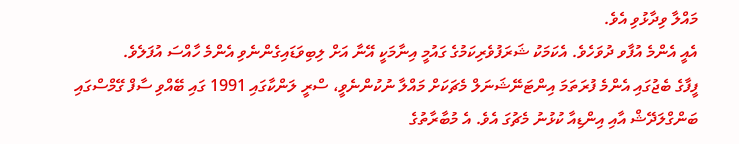މައްލާ ވިދާޅުވި އެވެ.
އެއީ އެންމެ އުފާވ ދުވަހެވެ. އެކަމަކު ޝަރަފުވެރިކަމުގެ ގައުމީ އިނާމަކީ އޭނާ އަށް ލިބިވަޑައިގެންނެވި އެންމެ ހާއްސަ އުފަލެވެ.
ފީފާގެ ބެޖުގައި އެންމެ ފުރަތަމަ އިންޓަނޭޝަނަލް މެޗަކަށް މައްލާ ނުކުންނެވީ، ސްރީ ލަންކާގައި 1991 ގައި ބޭއްވި ސާފް ގޭމްސްގައި ބަންގްލަދޭޝް އާއި އިންޑިއާ ކުޅުނު މެޗުގަ އެވެ. އެ މުބާރާތުގެ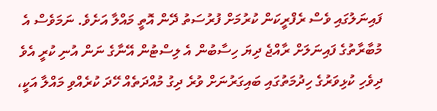ފައިނަލުގައި ވެސް ރެފްރީކަން ކުރުމަށް ފުރުސަތު ދޭން އޮތީ މައްލާ އަށެވެ. ނަމަވެސް އެ މުބާރާތުގެ ފައިނަލަށް ރާއްޖެ ދިޔަ ހިސާބުން އެ ލިސްޓުން އޭނާގެ ނަން އުނި ކުރީ އެވެ
ދިވެހި ކުޅިވަރުގެ ހިދުމަތުގައި ބައިގަރުނަށް ވުރެ ދިގު މުއްދަތެއް ހޭދަ ކުރެއްވި މައްލާ އަކީ،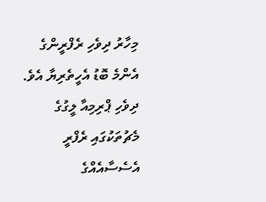މިހާރު ދިވެހި ރެފްރީންގެ އެންމެ ބޮޑު އެހީތެރިޔާ އެވެ. ދިވެހި ޕްރިމިއާ ލީގުގެ މެޗުތަކުގައި ރެފްރީ އެސެސާއެއްގެ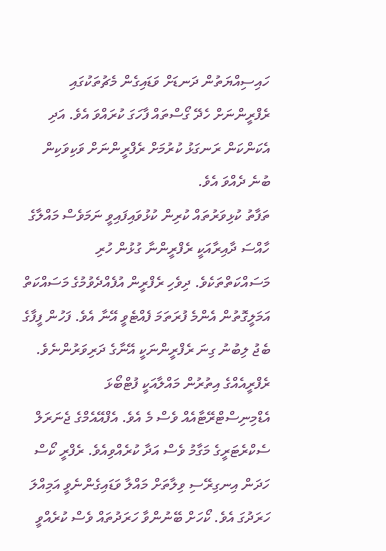ހައިސިއްޔަތުން ދަނޑަށް ވަޑައިގެން މެޗުތަކުގައި ރެފްރީންނަށް ހެދޭ ގޯސްތައް ފާހަގަ ކުރައްވަ އެވެ. އަދި އެކަންކަން ރަނގަޅު ކުރުމަށް ރެފްރީންނަށް ވަކިވަކިން ބުނެ ދެއްވަ އެވެ.
ތަފާތު ކުޅިވަރުތައް ކުރިން ކުޅުވައިފައިވީ ނަމަވެސް މައްލާގެ ހާއްސަ ދާއިރާއަކީ ރެފްރީންނާ ގުޅުން ހުރި މަސައްކަތްތަކެވެ. ދިވެހި ރެފްރީން އުފެއްދެވުމުގެ މަސައްކަތް އަމަލީގޮތުން އެންމެ ފުރަތަމަ ފެއްޓެވީ އޭނާ އެވެ. ފަހުން ފީފާގެ ބެޖު ލިބުނު ގިނަ ރެފްރީންނަކީ އޭނާގެ ދަރިވަރުންނެވެ.
ރެފްރީއެއްގެ އިތުރުން މައްލާއަކީ ފުޓްބޯޅަ އެޑްމިނިސްޓްރޭޓާއެއް ވެސް މެ އެވެ. އެފްއޭއެމްގެ ޖެނަރަލް ސެކްރެޓަރީގެ މަގާމު ވެސް އަދާ ކުރެއްވިއެވެ. ރެފްރީ ކޯސް ހަދަން އިނގިރޭސި ވިލާތަށް މައްލާ ވަޑައިގެންނެވީ އަމިއްލަ ހަރަދުގަ އެވެ. ކޯހަށް ބޭނުންވާ ހަރަދުތައް ވެސް ކުރެއްވީ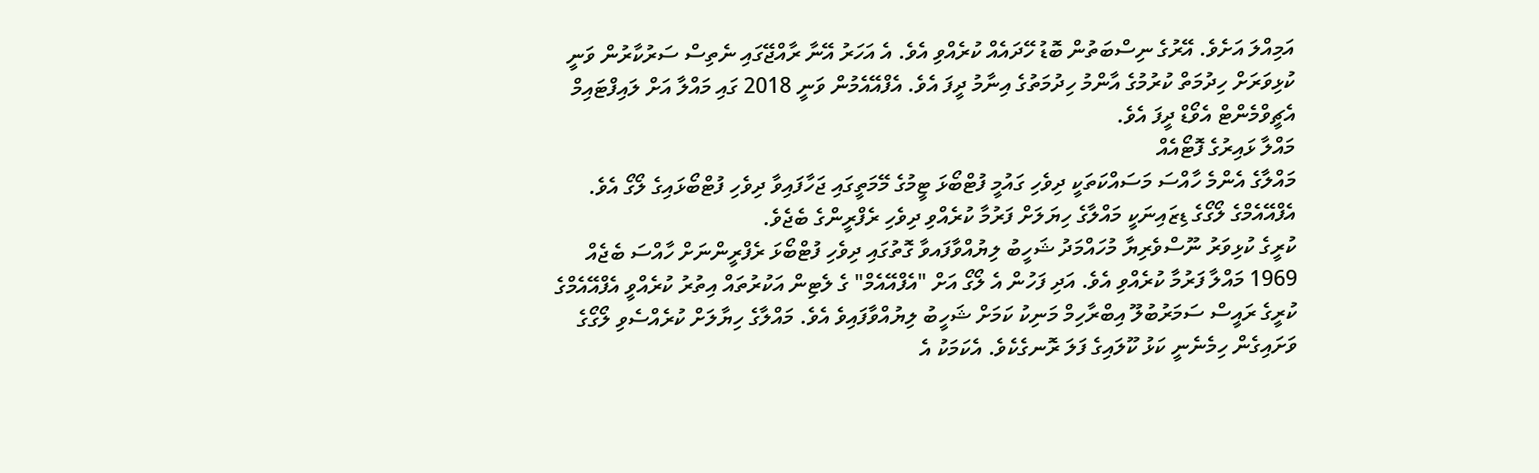އަމިއްލަ އަށެވެ. އޭރުގެ ނިސްބަތުން ބޮޑު ހޭދައެއް ކުރެއްވި އެވެ. އެ އަހަރު އޭނާ ރާއްޖޭގައި ނެތިސް ސަރުކާރުން ވަނީ ކުޅިވަރަށް ހިދުމަތް ކުރުމުގެ އާންމު ހިދުމަތުގެ އިނާމު ދީފަ އެވެ. އެފްއޭއެމުން ވަނީ 2018 ގައި މައްލާ އަށް ލައިފްޓައިމް އެޗީވްމެންޓް އެވޯޑް ދީފަ އެވެ.
މައްލާ ޅައިރުގެ ފޮޓޯއެއް
މައްލާގެ އެންމެ ހާއްސަ މަސައްކަތަކީ ދިވެހި ގައުމީ ފުޓްބޯޅަ ޓީމުގެ މޭމަތީގައި ޖަހާފައިވާ ދިވެހި ފުޓްބޯޅައިގެ ލޯގޯ އެވެ. އެފްއޭއެމްގެ ލޯގޯގެ ޑިޒައިނަކީ މައްލާގެ ހިޔަލަށް ފަރުމާ ކުރެއްވި ދިވެހި ރެފްރީންގެ ބެޖެވެ.
ކުރީގެ ކުޅިވަރު ނޫސްވެރިޔާ މުހައްމަދު ޝަހީބު ލިޔުއްވާފައވާ ގޮތުގައި ދިވެހި ފުޓްބޯޅަ ރެފްރީންނަށް ހާއްސަ ބެޖެއް 1969 މައްލާ ފަރުމާ ކުރެއްވި އެވެ. އަދި ފަހުން އެ ލޯގޯ އަށް "އެފްއޭއެމް" ގެ ލެޓިން އަކުރުތައް އިތުރު ކުރެއްވީ އެފްއޭއެމްގެ ކުރީގެ ރައީސް ސަމަރުބުލޫ އިބްރާހިމް މަނިކު ކަމަށް ޝަހީބު ލިޔުއްވާފައިވެ އެވެ. މައްލާގެ ހިޔާލަށް ކުރެއްސެވި ލޯގޯގެ ވަށައިގެން ހިމެނެނީ ކަޅު ކޫލައިގެ ފަލަ ރޮނގެކެވެ. އެކަމަކު އެ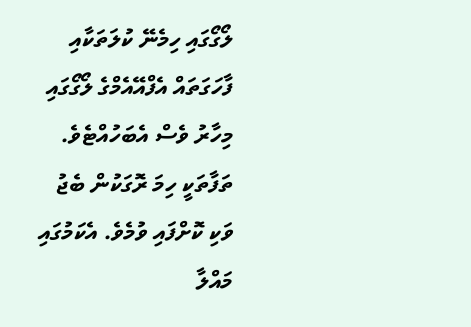ލޯގޯގައި ހިމެނޭ ކުލަތަކާއި ފާހަގަތައް އެފްއޭއެމްގެ ލޯގޯގައި މިހާރު ވެސް އެބަހުއްޓެވެ. ތަފާތަކީ ހިމަ ރޮގަކުން ބެޖު ވަކި ކޮށްފައި ވުމެވެ. އެކަމުގައި މައްލާ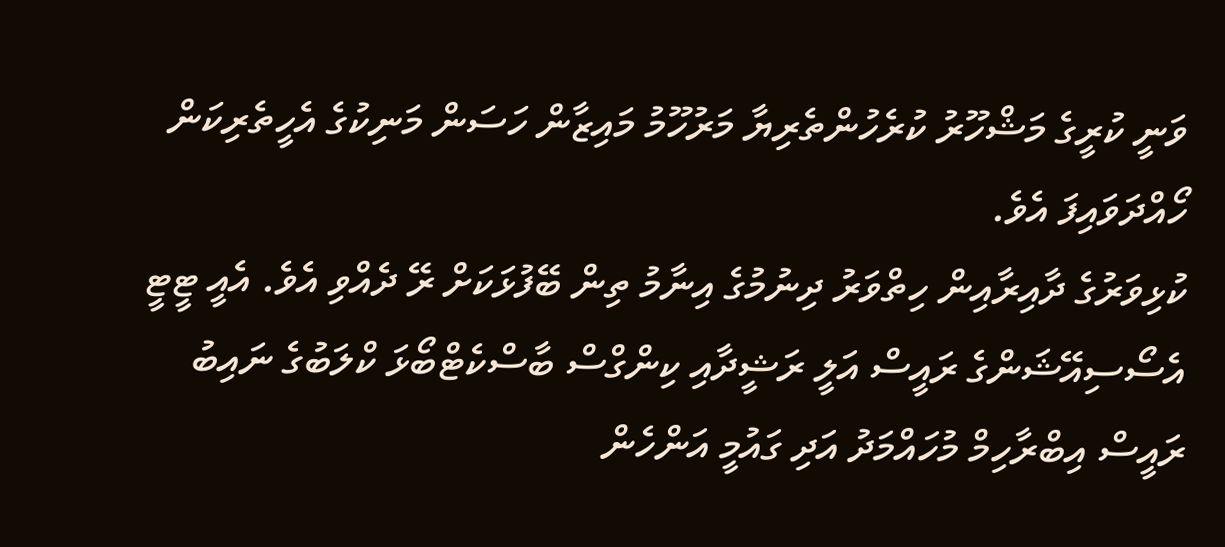ވަނީ ކުރީގެ މަޝްހޫރު ކުރެހުންތެރިޔާ މަރުހޫމު މައިޒާން ހަސަން މަނިކުގެ އެހީތެރިކަން ހޯއްދަވައިފަ އެވެ.
ކުޅިވަރުގެ ދާއިރާއިން ހިތްވަރު ދިނުމުގެ އިނާމު ތިން ބޭފުޅަކަށް ރޭ ދެއްވި އެވެ. އެއީ ޓީޓީ އެސޯސިއޭޝަންގެ ރައީސް އަލީ ރަޝީދާއި ކިންގްސް ބާސްކެޓްބޯޅަ ކްލަބުގެ ނައިބު ރައީސް އިބްރާހިމް މުހައްމަދު އަދި ގައުމީ އަންހެން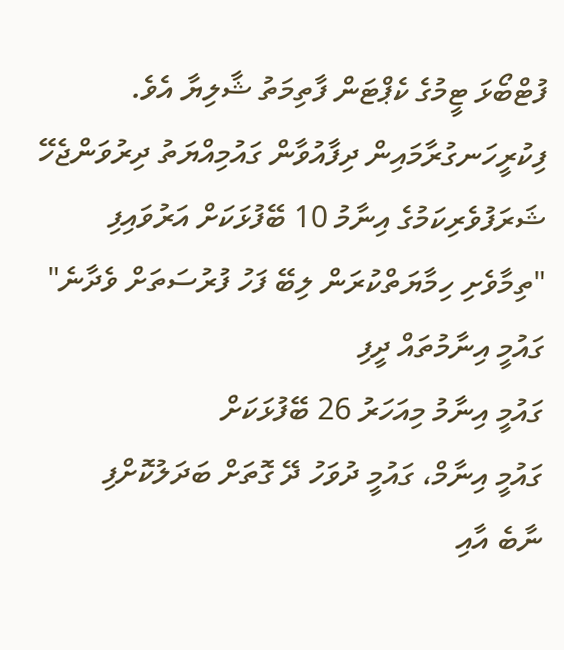ފުޓްބޯޅަ ޓީމުގެ ކެޕްޓަން ފާތިމަތު ޝާލިޔާ އެވެ.
ފިކުރީހަނގުރާމައިން ދިފާއުވާން ގައުމިއްޔަތު ދިރުވަންޖެހޭ
ޝަރަފުވެރިކަމުގެ އިނާމު 10 ބޭފުޅަކަށް އަރުވައިފި
"ތިމާވެށި ހިމާޔަތްކުރަން ލިބޭ ފަހު ފުރުސަތަށް ވެދާނެ"
ގައުމީ އިނާމުތައް ދީފި
ގައުމީ އިނާމު މިއަހަރު 26 ބޭފުޅަކަށް
ގައުމީ އިނާމް، ގައުމީ ދުވަހު ދޭ ގޮތަށް ބަދަލުކޮށްފި
ނާބެ އާއި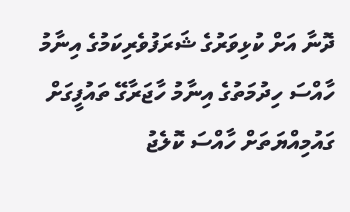ދޮނާ އަށް ކުޅިވަރުގެ ޝަރަފުވެރިކަމުގެ އިނާމު
ހާއްސަ ހިދުމަތުގެ އިނާމު ހާޖަރާގޭ ތައުފީގަށް
ގައުމިއްޔަތަށް ހާއްސަ ކޮލެޖު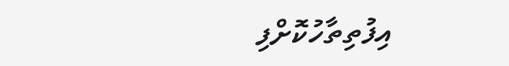އިފުތިތާހުކޮށްފި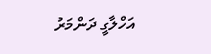އަހްލާގީ ދަންމަރު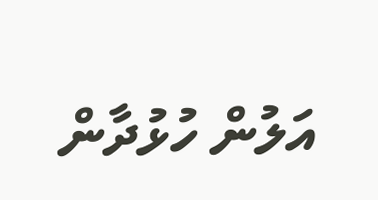އަލުން ހުޅުދާން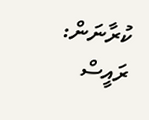ކުރާނަން: ރައީސް